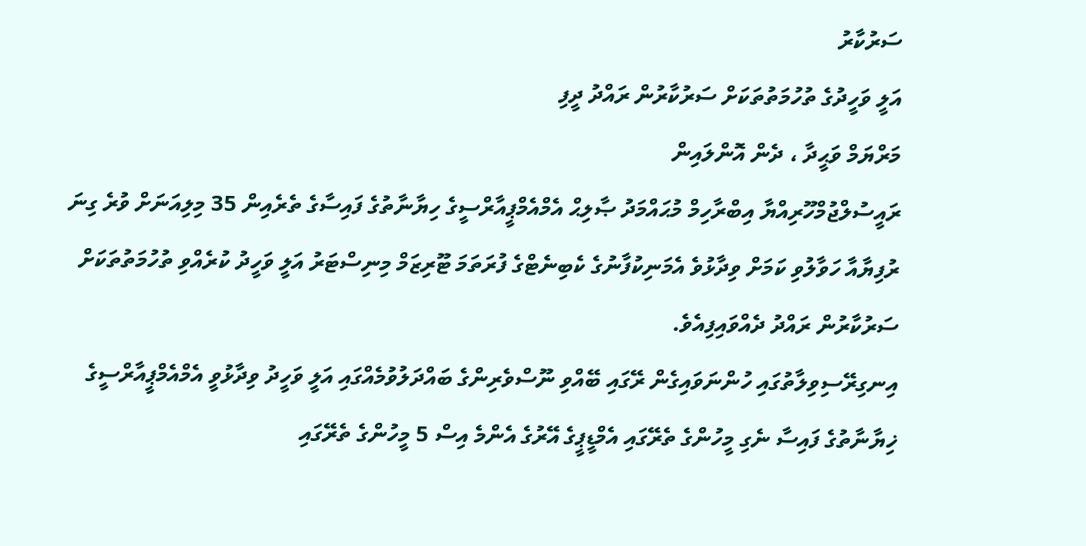ސަރުކާރު
އަލީ ވަހީދުގެ ތުހުމަތުތަކަށް ސަރުކާރުން ރައްދު ދީފި
މަރްޔަމް ވަޙީދާ ، ދެން އޮންލައިން
ރައީސުލްޖުމްހޫރިއްޔާ އިބްރާހިމް މުޙައްމަދު ޞާލިޙް އެމްއެމްޕީއާރްސީގެ ހިޔާނާތުގެ ފައިސާގެ ތެރެއިން 35 މިލިއަނަށް ވުރެ ގިނަ ރުފިޔާއާ ހަވާލުވި ކަމަށް ވިދާޅުވެ އެމަނިކުފާނުގެ ކެބިނެޓްގެ ފުރަތަމަ ޓޫރިޒަމް މިނިސްޓަރު އަލީ ވަހީދު ކުރެއްވި ތުހުމަތުތަކަށް ސަރުކާރުން ރައްދު ދެއްވައިފިއެވެ.
އިނގިރޭސިވިލާތުގައި ހުންނަވައިގެން ރޭގައި ބޭއްވި ނޫސްވެރިންގެ ބައްދަލުވުމެއްގައި އަލީ ވަހީދު ވިދާޅުވީ އެމްއެމްޕީއާރްސީގެ ޚިޔާނާތުގެ ފައިސާ ނެގި މީހުންގެ ތެރޭގައި އެމްޑީޕީގެ އޭރުގެ އެންމެ އިސް 5 މީހުންގެ ތެރޭގައި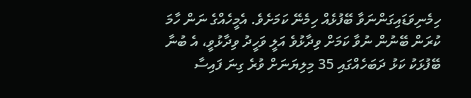ހިމެނިވަޑައިގަންނަވާ ބޭފުޅެއް ހިމެނޭ ކަމަށެވެ. އެމީހެއްގެ ނަން ހާމަ ކުރަން ބޭނުން ނުވާ ކަމަށް ވިދާޅުވެ އަލީ ވަހީދު ވިދާޅުވީ، އެ ބުނާ ބޭފުޅަކު ކަޅު ދަބަހެއްގައި 35 މިލިޔަނަށް ވުރެ ގިނަ ފައިސާ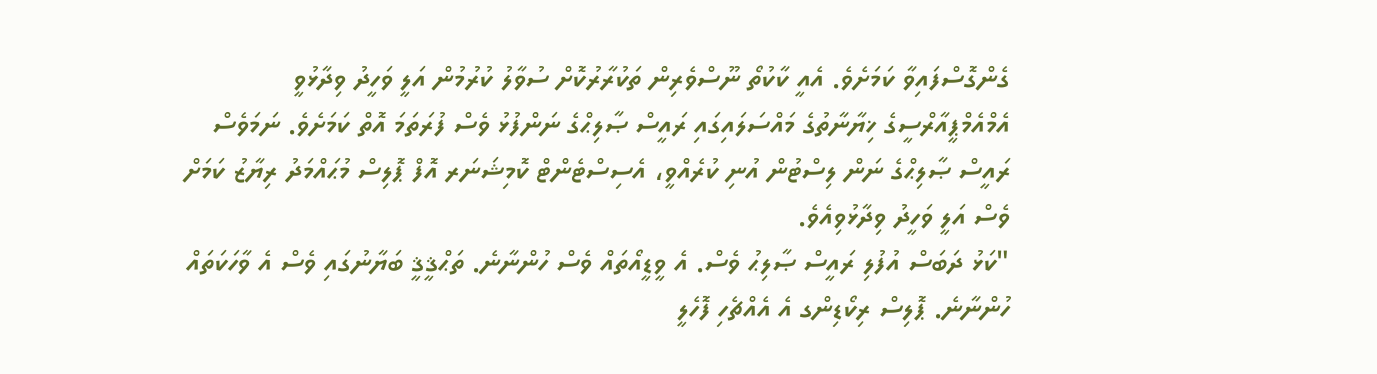ގެންގޮސްފައިވާ ކަމަށެވެ. އެއީ ކާކުތޯ ނޫސްވެރިން ތަކުރާރުކޮށް ސުވާލު ކުރުމުން އަލީ ވަހީދު ވިދާޅުވީ އެމްއެމްޕީއާރްސީގެ ޚިޔާނާތުގެ މައްސަލައިގައި ރައީސް ޞާލިޙްގެ ނަންފުޅު ވެސް ފުރަތަމަ އޮތް ކަމަށެވެ. ނަމަވެސް ރައީސް ޞާލިޙްގެ ނަން ލިސްޓުން އުނި ކުރެއްވީ، އެސިސްޓެންޓް ކޮމިޝަނަރ އޮފް ޕޮލިސް މުޙައްމަދު ރިޔާޒު ކަމަށް ވެސް އަލީ ވަހީދު ވިދާޅުވިއެވެ.
"ކަޅު ދަބަސް އުފުލި ރައީސް ޞާލިޙު ވެސް. އެ ވީޑީއޯތައް ވެސް ހުންނާނެ. ތަޙްޤީޤީ ބަޔާނުގައި ވެސް އެ ވާހަކަތައް ހުންނާނެ. ޕޮލިސް ރިކޯޑިންގ އެ އެއްޗެހި ފޮހެލީ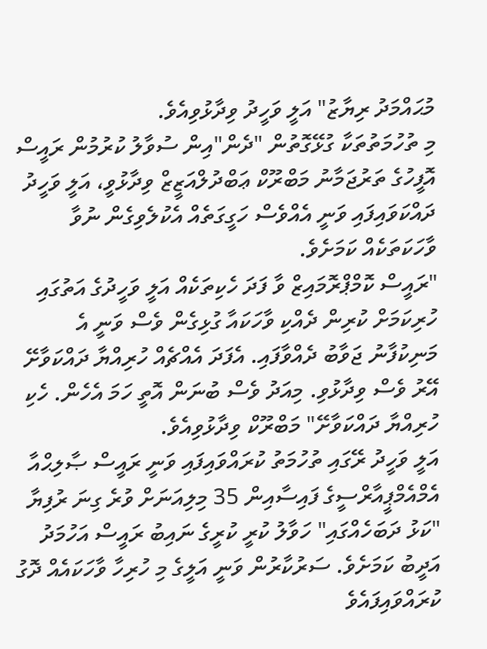މުޙައްމަދު ރިޔާޒު" އަލީ ވަހީދު ވިދާޅުވިއެވެ.
މި ތުހުމަތުތަކާ ގުޅޭގޮތުން "ދެން"އިން ސުވާލު ކުރުމުން ރައީސް އޮފީހުގެ ތަރުޖަމާނު މަބްރޫކް ޢަބްދުލްއަޒީޒް ވިދާޅުވީ، އަލީ ވަހީދު ދައްކަވައިފައި ވަނީ އެއްވެސް ހަގީގަތެއް އެކުލެވިގެން ނުވާ ވާހަކަތަކެއް ކަމަށެވެ.
"ރައީސް ކޮމްޕްރޮމައިޒް ވާ ފަދަ ހެކިތަކެއް އަލީ ވަހީދުގެ އަތުގައި ހުރިކަމަށް ކުރިން ދެއްކި ވާހަކައާ ގުޅިގެން ވެސް ވަނީ އެ މަނިކުފާނު ޖަވާބު ދެއްވާފައި. އެފަދަ އެއްޗެއް ހުރިއްޔާ ދައްކަވާށޭ އޭރު ވެސް ވިދާޅުވި. މިއަދު ވެސް ބުނަން އޮތީ ހަމަ އެހެން. ހެކި ހުރިއްޔާ ދައްކަވާށޭ" މަބްރޫކް ވިދާޅުވިއެވެ.
އަލީ ވަހީދު ރޭގައި ތުހުމަތު ކުރައްވައިފައި ވަނީ ރައީސް ޞާލިޙްއާ އެމްއެމްޕީއާރްސީގެ ފައިސާއިން 35 މިލިއަނަށް ވުރެ ގިނަ ރުފިޔާ "ކަޅު ދަބަހެއްގައި" ހަވާލު ކުރީ ކުރީގެ ނައިބު ރައީސް އަހުމަދު އަދީބު ކަމަށެވެ. ސަރުކާރުން ވަނީ އަލީގެ މި ހުރިހާ ވާހަކައެއް ދޮގު ކުރައްވައިފައެވެ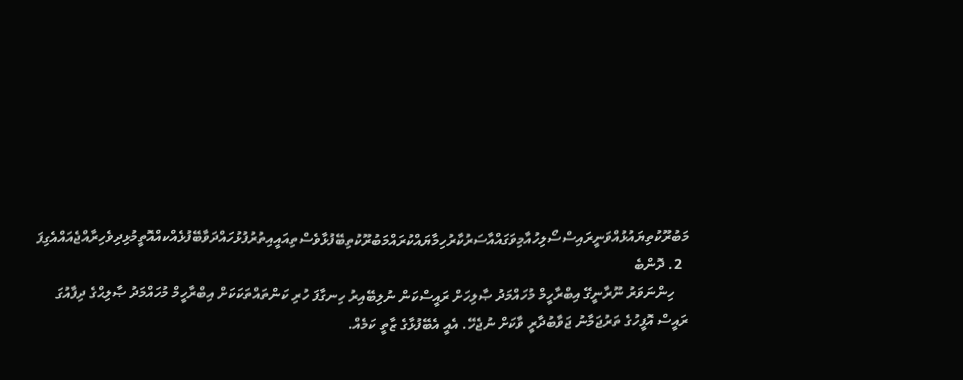މަބުރޫކުތިޔައުޅުއްވަނީރައިސްސޯލިހުއާމިވަގައްއާސަރުކާރުހިމާޔައްކުރައްމަބުރޫކުތިބޭފުޅާވެސްތިއައީއިތުރުފުޅުހައްދަވާބޭފުޅެއްކއްއޮތީމުޅިދިވެހިރާއްޖެއައްއެގިފަ
  2. ދޮންބެ
    ހިންނަވަރު ނޫރާނީގޭ އިބްރާހީމް މުހައްމަދު ޞާލިހަށް ރައީސްކަން ނުލިބޭއިރު ހިނގާފަ ހުރި ކަންތައްތަކަކަށް އިބްރާހީމް މުހައްމަދު ޞާލިޙްގެ ދިފާއުގަ ރައީސް އޮފީހުގެ ތަރުޖަމާނު ޖަވާބުދާރީ ވާކަށް ނުޖެހޭ. އެއީ އެބޭފުޅާގެ ޒާތީ ކަމެއް.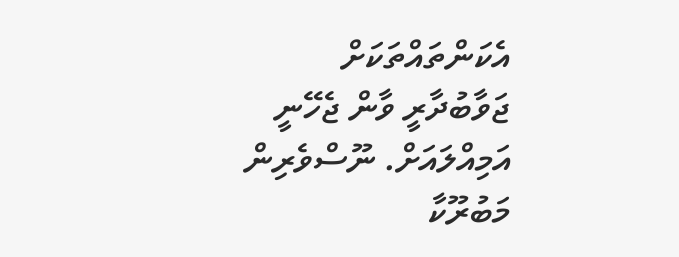އެކަންތައްތަކަށް ޖަވާބުދާރީ ވާން ޖެހޭނީ އަމިއްލައަށް. ނޫސްވެރިން މަބުރޫކާ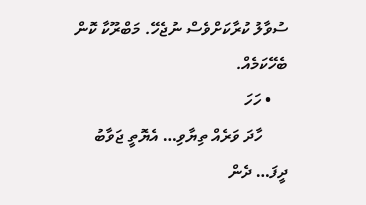ސުވާލު ކުރާކަށްވެސް ނުޖެހޭ. މަބްރޫކާ ކޮން ބެހޭކަމެއް.
    • ހަހަ
      ހާދަ ވަރެއް ތިޔާވި… އެޔޮތީ ޖަވާބު ދީފަ… ދެން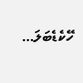ހޭކެޑެބަލަ…